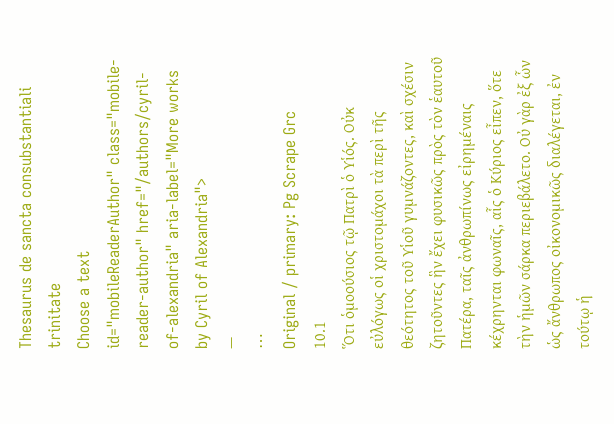Thesaurus de sancta consubstantiali trinitate
Choose a text
id="mobileReaderAuthor" class="mobile-reader-author" href="/authors/cyril-of-alexandria" aria-label="More works by Cyril of Alexandria">
—
⋯
Original / primary: Pg Scrape Grc
10.1
Ὅτι ὁμοούσιος τῷ Πατρὶ ὁ Υἱός. Οὐκ εὐλόγως οἱ χριστομάχοι τὰ περὶ τῆς θεότητος τοῦ Υἱοῦ γυμνάζοντες, καὶ σχέσιν ζητοῦντες ἣν ἔχει φυσικῶς πρὸς τὸν ἑαυτοῦ Πατέρα, ταῖς ἀνθρωπίνως εἰρημέναις κέχρηνται φωναῖς, αἷς ὁ Κύριος εἶπεν, ὅτε τὴν ἡμῶν σάρκα περιεβάλετο. Οὐ γὰρ ἐξ ὧν ὡς ἄνθρωπος οἰκονομικῶς διαλέγεται, ἐν τούτῳ ἡ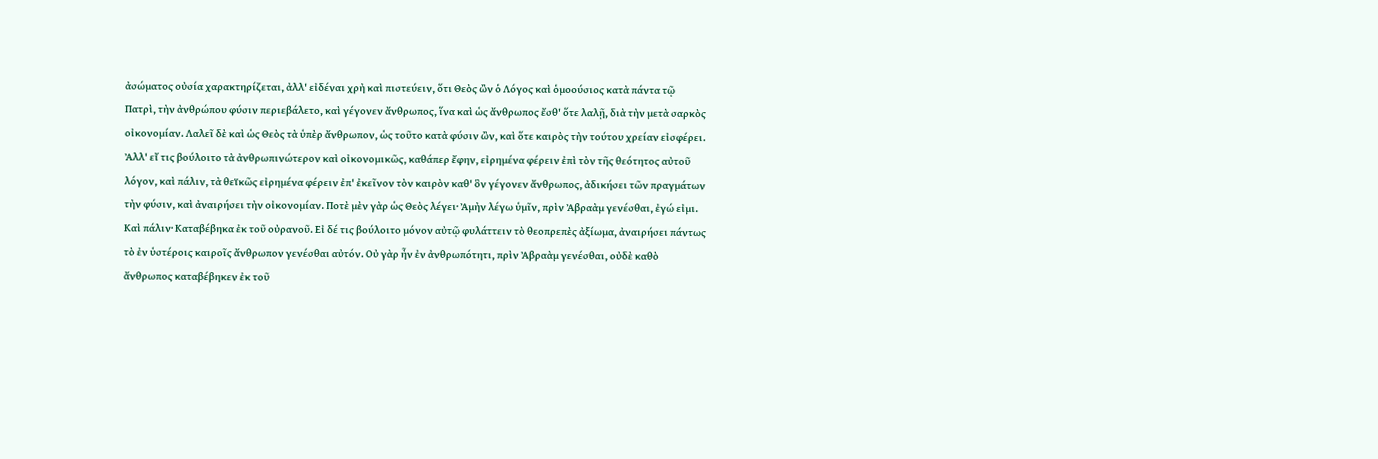ἀσώματος οὐσία χαρακτηρίζεται, ἀλλ' εἰδέναι χρὴ καὶ πιστεύειν, ὅτι Θεὸς ὢν ὁ Λόγος καὶ ὁμοούσιος κατὰ πάντα τῷ Πατρὶ, τὴν ἀνθρώπου φύσιν περιεβάλετο, καὶ γέγονεν ἄνθρωπος, ἵνα καὶ ὡς ἄνθρωπος ἔσθ' ὅτε λαλῇ, διὰ τὴν μετὰ σαρκὸς οἰκονομίαν. Λαλεῖ δὲ καὶ ὡς Θεὸς τὰ ὑπὲρ ἄνθρωπον, ὡς τοῦτο κατὰ φύσιν ὢν, καὶ ὅτε καιρὸς τὴν τούτου χρείαν εἰσφέρει. Ἀλλ' εἴ τις βούλοιτο τὰ ἀνθρωπινώτερον καὶ οἰκονομικῶς, καθάπερ ἔφην, εἰρημένα φέρειν ἐπὶ τὸν τῆς θεότητος αὐτοῦ λόγον, καὶ πάλιν, τὰ θεϊκῶς εἰρημένα φέρειν ἐπ' ἐκεῖνον τὸν καιρὸν καθ' ὃν γέγονεν ἄνθρωπος, ἀδικήσει τῶν πραγμάτων τὴν φύσιν, καὶ ἀναιρήσει τὴν οἰκονομίαν. Ποτὲ μὲν γὰρ ὡς Θεὸς λέγει· Ἀμὴν λέγω ὑμῖν, πρὶν Ἀβραὰμ γενέσθαι, ἐγώ εἰμι. Καὶ πάλιν· Καταβέβηκα ἐκ τοῦ οὐρανοῦ. Εἰ δέ τις βούλοιτο μόνον αὐτῷ φυλάττειν τὸ θεοπρεπὲς ἀξίωμα, ἀναιρήσει πάντως τὸ ἐν ὑστέροις καιροῖς ἄνθρωπον γενέσθαι αὐτόν. Οὐ γὰρ ἦν ἐν ἀνθρωπότητι, πρὶν Ἀβραὰμ γενέσθαι, οὐδὲ καθὸ ἄνθρωπος καταβέβηκεν ἐκ τοῦ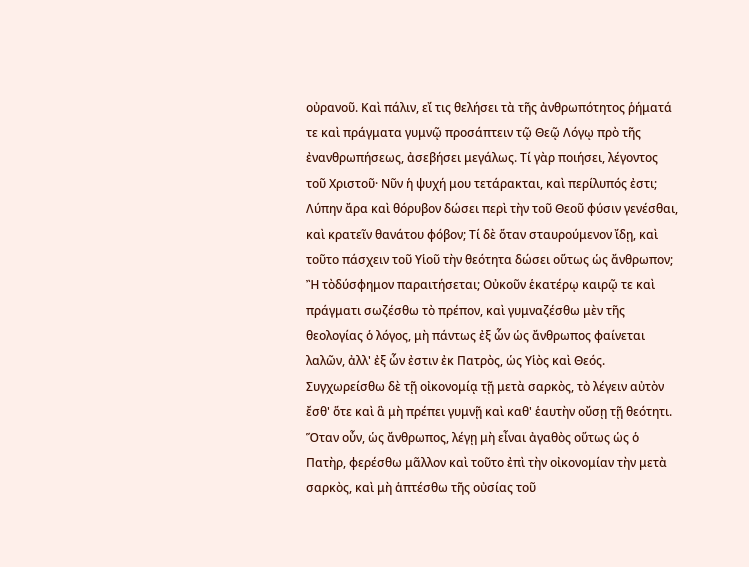οὐρανοῦ. Καὶ πάλιν, εἴ τις θελήσει τὰ τῆς ἀνθρωπότητος ῥήματά τε καὶ πράγματα γυμνῷ προσάπτειν τῷ Θεῷ Λόγῳ πρὸ τῆς ἐνανθρωπήσεως, ἀσεβήσει μεγάλως. Τί γὰρ ποιήσει, λέγοντος τοῦ Χριστοῦ· Νῦν ἡ ψυχή μου τετάρακται, καὶ περίλυπός ἐστι; Λύπην ἄρα καὶ θόρυβον δώσει περὶ τὴν τοῦ Θεοῦ φύσιν γενέσθαι, καὶ κρατεῖν θανάτου φόβον; Τί δὲ ὅταν σταυρούμενον ἴδῃ, καὶ τοῦτο πάσχειν τοῦ Υἱοῦ τὴν θεότητα δώσει οὕτως ὡς ἄνθρωπον; Ἢ τὸδύσφημον παραιτήσεται; Οὐκοῦν ἑκατέρῳ καιρῷ τε καὶ πράγματι σωζέσθω τὸ πρέπον, καὶ γυμναζέσθω μὲν τῆς θεολογίας ὁ λόγος, μὴ πάντως ἐξ ὧν ὡς ἄνθρωπος φαίνεται λαλῶν, ἀλλ' ἐξ ὧν ἐστιν ἐκ Πατρὸς, ὡς Υἱὸς καὶ Θεός. Συγχωρείσθω δὲ τῇ οἰκονομίᾳ τῇ μετὰ σαρκὸς, τὸ λέγειν αὐτὸν ἔσθ' ὅτε καὶ ἃ μὴ πρέπει γυμνῇ καὶ καθ' ἑαυτὴν οὔσῃ τῇ θεότητι. Ὅταν οὖν, ὡς ἄνθρωπος, λέγῃ μὴ εἶναι ἀγαθὸς οὕτως ὡς ὁ Πατὴρ, φερέσθω μᾶλλον καὶ τοῦτο ἐπὶ τὴν οἰκονομίαν τὴν μετὰ σαρκὸς, καὶ μὴ ἁπτέσθω τῆς οὐσίας τοῦ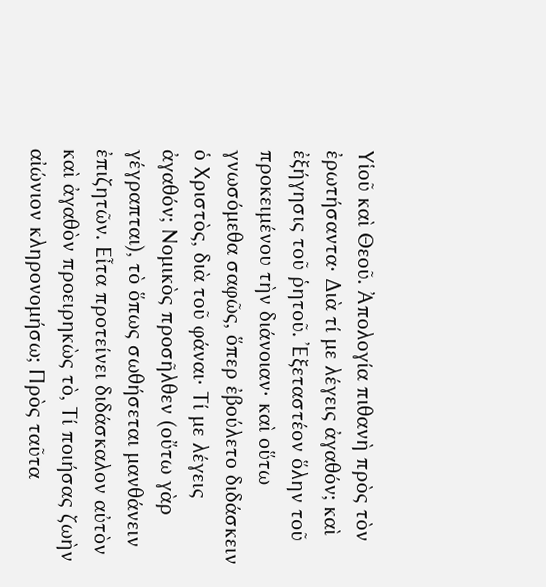Υἱοῦ καὶ Θεοῦ. Ἀπολογία πιθανὴ πρὸς τὸν ἐρωτήσαντα· Διὰ τί με λέγεις ἀγαθόν; καὶ ἐξήγησις τοῦ ῥητοῦ. Ἐξεταστέον ὅλην τοῦ προκειμένου τὴν διάνοιαν· καὶ οὕτω γνωσόμεθα σαφῶς, ὅπερ ἐβούλετο διδάσκειν ὁ Χριστὸς, διὰ τοῦ φάναι· Τί με λέγεις ἀγαθόν; Νομικὸς προσῆλθεν (οὔτω γὰρ γέγραπται), τὸ ὅπως σωθήσεται μανθάνειν ἐπιζητῶν. Εἶτα προτείνει διδάσκαλον αὐτὸν καὶ ἀγαθὸν προειρηκὼς τὸ, Τί ποιήσας ζωὴν αἰώνιον κληρονομήσω; Πρὸς ταῦτα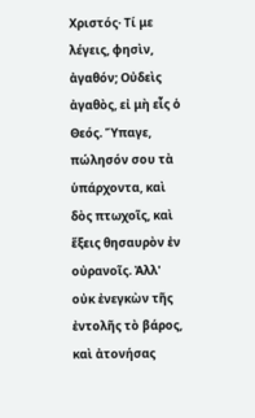Χριστός· Τί με λέγεις, φησὶν, ἀγαθόν; Οὐδεὶς ἀγαθὸς, εἰ μὴ εἷς ὁ Θεός. Ὕπαγε, πώλησόν σου τὰ ὑπάρχοντα, καὶ δὸς πτωχοῖς, καὶ ἕξεις θησαυρὸν ἐν οὐρανοῖς. Ἀλλ' οὐκ ἐνεγκὼν τῆς ἐντολῆς τὸ βάρος, καὶ ἀτονήσας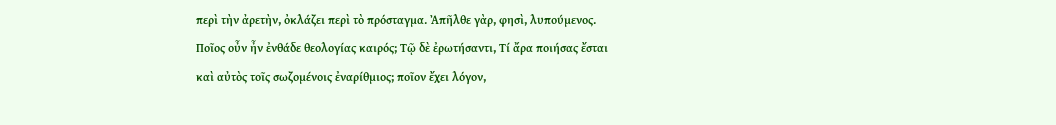περὶ τὴν ἀρετὴν, ὀκλάζει περὶ τὸ πρόσταγμα. Ἀπῆλθε γὰρ, φησὶ, λυπούμενος. Ποῖος οὖν ἦν ἐνθάδε θεολογίας καιρός; Τῷ δὲ ἐρωτήσαντι, Τί ἄρα ποιήσας ἔσται καὶ αὐτὸς τοῖς σωζομένοις ἐναρίθμιος; ποῖον ἔχει λόγον,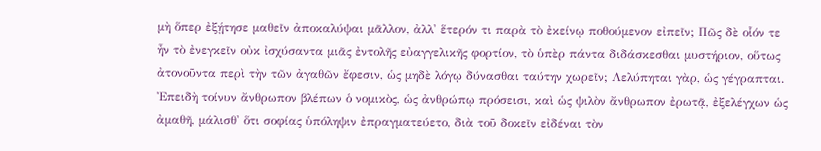μὴ ὅπερ ἐξῄτησε μαθεῖν ἀποκαλύψαι μᾶλλον, ἀλλ' ἕτερόν τι παρὰ τὸ ἐκείνῳ ποθούμενον εἰπεῖν; Πῶς δὲ οἷόν τε ἦν τὸ ἐνεγκεῖν οὐκ ἰσχύσαντα μιᾶς ἐντολῆς εὐαγγελικῆς φορτίον, τὸ ὑπὲρ πάντα διδάσκεσθαι μυστήριον, οὕτως ἀτονοῦντα περὶ τὴν τῶν ἀγαθῶν ἔφεσιν, ὡς μηδὲ λόγῳ δύνασθαι ταύτην χωρεῖν; Λελύπηται γὰρ, ὡς γέγραπται. Ἐπειδὴ τοίνυν ἄνθρωπον βλέπων ὁ νομικὸς, ὡς ἀνθρώπῳ πρόσεισι, καὶ ὡς ψιλὸν ἄνθρωπον ἐρωτᾷ, ἐξελέγχων ὡς ἀμαθῆ, μάλισθ' ὅτι σοφίας ὑπόληψιν ἐπραγματεύετο, διὰ τοῦ δοκεῖν εἰδέναι τὸν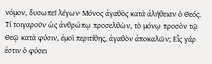νόμον, δυσωπεῖ λέγων· Μόνος ἀγαθὸς κατὰ ἀλήθειαν ὁ Θεός. Τί τοιγαροῦν ὡς ἀνθρώπῳ προσελθὼν, τὸ μόνῳ προσὸν τῷ Θεῷ κατὰ φύσιν, ἐμοὶ περιτίθης, ἀγαθὸν ἀποκαλῶν; Εἷς γάρ ἐστιν ὁ φύσει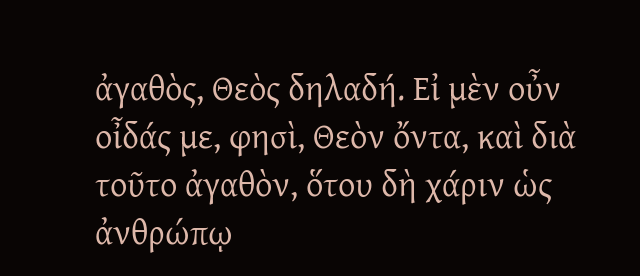ἀγαθὸς, Θεὸς δηλαδή. Εἰ μὲν οὖν οἶδάς με, φησὶ, Θεὸν ὄντα, καὶ διὰ τοῦτο ἀγαθὸν, ὅτου δὴ χάριν ὡς ἀνθρώπῳ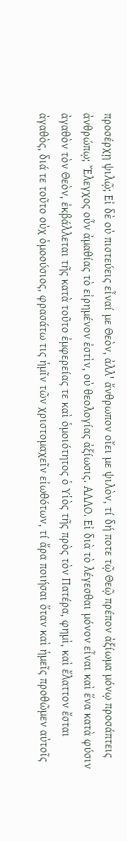προσέρχῃ ψιλῷ; Εἰ δὲ οὐ πιστεύεις εἶναί με Θεὸν, ἀλλ' ἄνθρωπον οἴει με ψιλὸν, τί δή ποτε τῷ Θεῷ πρέπον ἀξίωμα μόνῳ προσάπτεις ἀνθρώπῳ; Ἔλεγχος οὖν ἀμαθίας τὸ εἰρημένον ἐστὶν, οὐ θεολογίας ἀξίωσις. ΑΛΛΟ. Εἰ διὰ τὸ λέγεσθαι μόνον εἶναι καὶ ἕνα κατὰ φύσιν ἀγαθὸν τὸν Θεὸν, ἐκβάλλεται τῆς κατὰ τοῦτο ἐμφερείας τε καὶ ὁμοιότητος ὁ Υἱὸς τῆς πρὸς τὸν Πατέρα, φημὶ, καὶ ἔλαττον ἔσται ἀγαθὸς, διά τε τοῦτο οὐχ ὁμοούσιος, φρασάτω τις ἡμῖν τῶν χριστομαχεῖν εἰωθότων, τί ἄρα ποιήσαι ὅταν καὶ ἡμεῖς προθῶμεν αὐτοῖς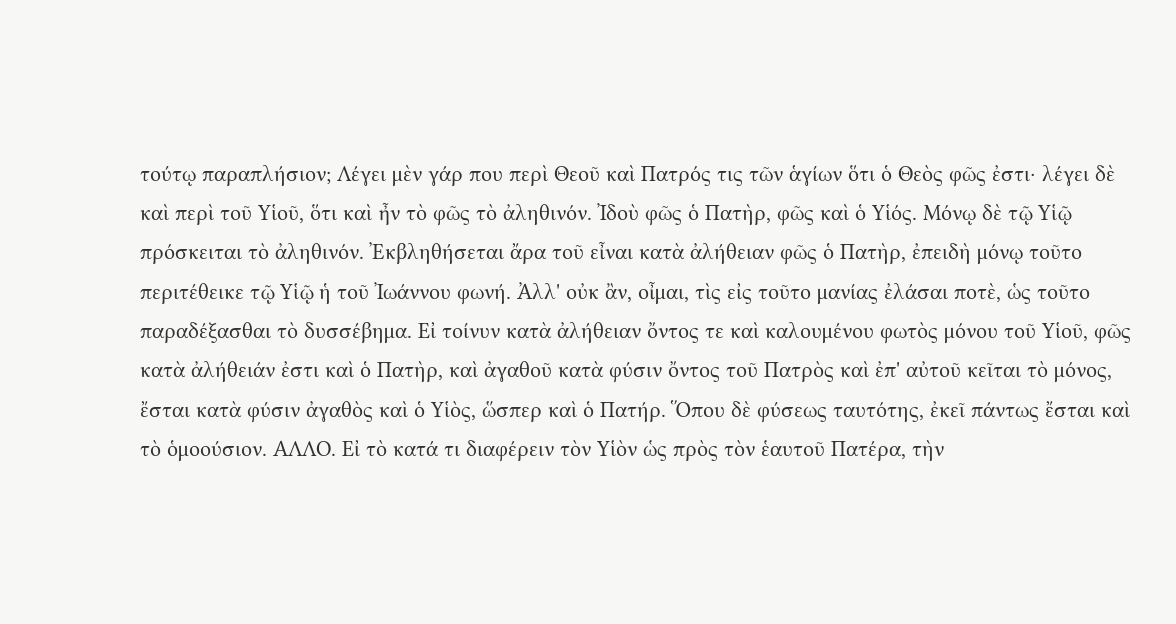τούτῳ παραπλήσιον; Λέγει μὲν γάρ που περὶ Θεοῦ καὶ Πατρός τις τῶν ἁγίων ὅτι ὁ Θεὸς φῶς ἐστι· λέγει δὲ καὶ περὶ τοῦ Υἱοῦ, ὅτι καὶ ἦν τὸ φῶς τὸ ἀληθινόν. Ἰδοὺ φῶς ὁ Πατὴρ, φῶς καὶ ὁ Υἱός. Μόνῳ δὲ τῷ Υἱῷ πρόσκειται τὸ ἀληθινόν. Ἐκβληθήσεται ἄρα τοῦ εἶναι κατὰ ἀλήθειαν φῶς ὁ Πατὴρ, ἐπειδὴ μόνῳ τοῦτο περιτέθεικε τῷ Υἱῷ ἡ τοῦ Ἰωάννου φωνή. Ἀλλ' οὐκ ἂν, οἶμαι, τὶς εἰς τοῦτο μανίας ἐλάσαι ποτὲ, ὡς τοῦτο παραδέξασθαι τὸ δυσσέβημα. Εἰ τοίνυν κατὰ ἀλήθειαν ὄντος τε καὶ καλουμένου φωτὸς μόνου τοῦ Υἱοῦ, φῶς κατὰ ἀλήθειάν ἐστι καὶ ὁ Πατὴρ, καὶ ἀγαθοῦ κατὰ φύσιν ὄντος τοῦ Πατρὸς καὶ ἐπ' αὐτοῦ κεῖται τὸ μόνος, ἔσται κατὰ φύσιν ἀγαθὸς καὶ ὁ Υἱὸς, ὥσπερ καὶ ὁ Πατήρ. Ὅπου δὲ φύσεως ταυτότης, ἐκεῖ πάντως ἔσται καὶ τὸ ὁμοούσιον. ΑΛΛΟ. Εἰ τὸ κατά τι διαφέρειν τὸν Υἱὸν ὡς πρὸς τὸν ἑαυτοῦ Πατέρα, τὴν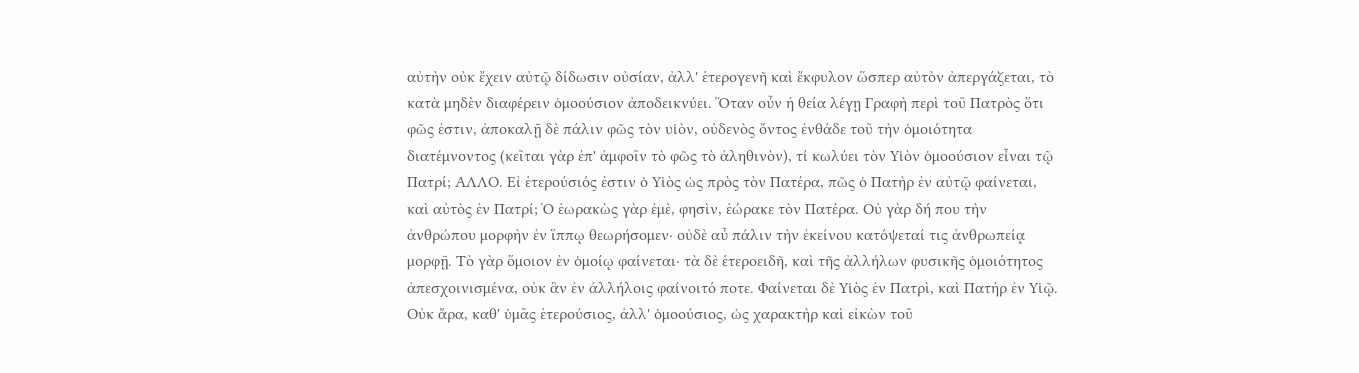αὐτὴν οὐκ ἔχειν αὐτῷ δίδωσιν οὐσίαν, ἀλλ' ἑτερογενῆ καὶ ἔκφυλον ὥσπερ αὐτὸν ἀπεργάζεται, τὸ κατὰ μηδὲν διαφέρειν ὁμοούσιον ἀποδεικνύει. Ὅταν οὖν ἡ θεία λέγῃ Γραφὴ περὶ τοῦ Πατρὸς ὅτι φῶς ἐστιν, ἀποκαλῇ δὲ πάλιν φῶς τὸν υἱὸν, οὐδενὸς ὄντος ἐνθάδε τοῦ τὴν ὁμοιότητα διατέμνοντος (κεῖται γὰρ ἐπ' ἀμφοῖν τὸ φῶς τὸ ἀληθινὸν), τί κωλύει τὸν Υἱὸν ὁμοούσιον εἶναι τῷ Πατρί; ΑΛΛΟ. Εἰ ἑτερούσιός ἐστιν ὁ Υἱὸς ὡς πρὸς τὸν Πατέρα, πῶς ὁ Πατὴρ ἐν αὐτῷ φαίνεται, καὶ αὐτὸς ἐν Πατρί; Ὁ ἑωρακὼς γὰρ ἐμὲ, φησὶν, ἑώρακε τὸν Πατέρα. Οὐ γὰρ δή που τὴν ἀνθρώπου μορφὴν ἐν ἵππῳ θεωρήσομεν· οὐδὲ αὖ πάλιν τὴν ἐκείνου κατόψεταί τις ἀνθρωπείᾳ μορφῇ. Τὸ γὰρ ὅμοιον ἐν ὁμοίῳ φαίνεται· τὰ δὲ ἑτεροειδῆ, καὶ τῆς ἀλλήλων φυσικῆς ὁμοιότητος ἀπεσχοινισμένα, οὐκ ἂν ἐν ἀλλήλοις φαίνοιτό ποτε. Φαίνεται δὲ Υἱὸς ἐν Πατρὶ, καὶ Πατὴρ ἐν Υἱῷ. Οὐκ ἄρα, καθ' ὑμᾶς ἑτερούσιος, ἀλλ' ὁμοούσιος, ὡς χαρακτὴρ καὶ εἰκὼν τοῦ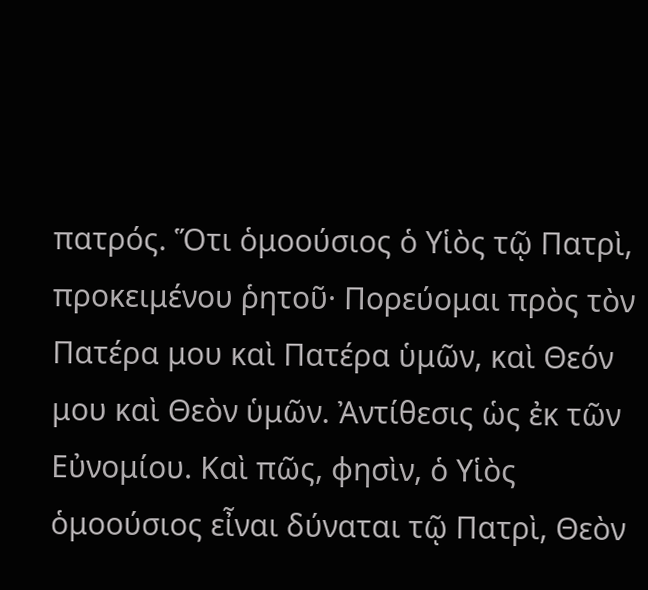πατρός. Ὅτι ὁμοούσιος ὁ Υἱὸς τῷ Πατρὶ, προκειμένου ῥητοῦ· Πορεύομαι πρὸς τὸν Πατέρα μου καὶ Πατέρα ὑμῶν, καὶ Θεόν μου καὶ Θεὸν ὑμῶν. Ἀντίθεσις ὡς ἐκ τῶν Εὐνομίου. Καὶ πῶς, φησὶν, ὁ Υἱὸς ὁμοούσιος εἶναι δύναται τῷ Πατρὶ, Θεὸν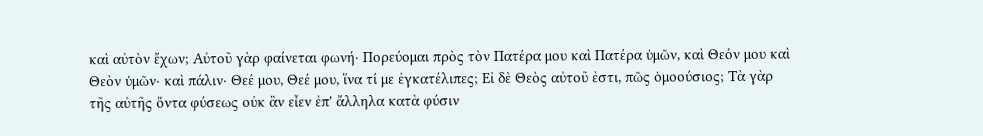καὶ αὐτὸν ἔχων; Αὐτοῦ γὰρ φαίνεται φωνή· Πορεύομαι πρὸς τὸν Πατέρα μου καὶ Πατέρα ὑμῶν, καὶ Θεόν μου καὶ Θεὸν ὑμῶν· καὶ πάλιν· Θεέ μου, Θεέ μου, ἵνα τί με ἐγκατέλιπες; Εἰ δὲ Θεὸς αὐτοῦ ἐστι, πῶς ὁμοούσιος; Τὰ γὰρ τῆς αὐτῆς ὄντα φύσεως οὐκ ἂν εἶεν ἐπ' ἄλληλα κατὰ φύσιν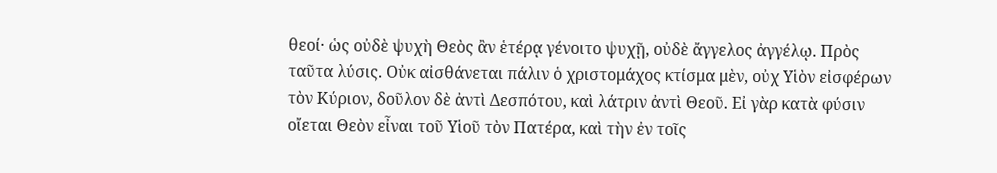θεοί· ὡς οὐδὲ ψυχὴ Θεὸς ἂν ἑτέρᾳ γένοιτο ψυχῇ, οὐδὲ ἄγγελος ἀγγέλῳ. Πρὸς ταῦτα λύσις. Οὐκ αἰσθάνεται πάλιν ὁ χριστομάχος κτίσμα μὲν, οὐχ Υἱὸν εἰσφέρων τὸν Κύριον, δοῦλον δὲ ἀντὶ Δεσπότου, καὶ λάτριν ἀντὶ Θεοῦ. Εἰ γὰρ κατὰ φύσιν οἴεται Θεὸν εἶναι τοῦ Υἱοῦ τὸν Πατέρα, καὶ τὴν ἐν τοῖς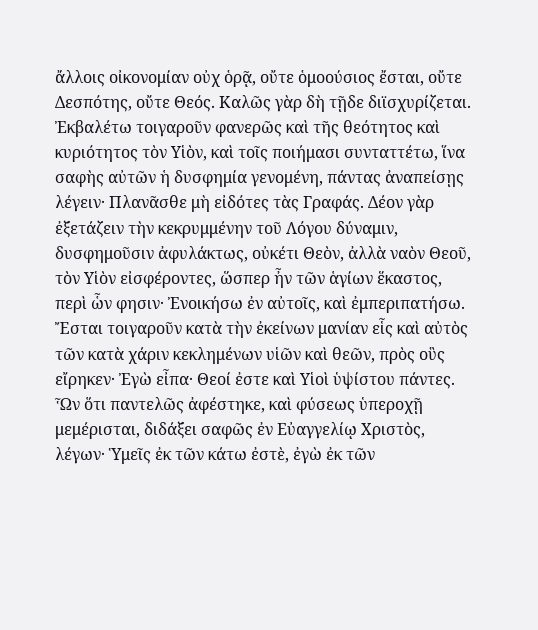ἄλλοις οἰκονομίαν οὐχ ὁρᾷ, οὔτε ὁμοούσιος ἔσται, οὔτε Δεσπότης, οὔτε Θεός. Καλῶς γὰρ δὴ τῇδε διϊσχυρίζεται. Ἐκβαλέτω τοιγαροῦν φανερῶς καὶ τῆς θεότητος καὶ κυριότητος τὸν Υἱὸν, καὶ τοῖς ποιήμασι συνταττέτω, ἵνα σαφὴς αὐτῶν ἡ δυσφημία γενομένη, πάντας ἀναπείσῃς λέγειν· Πλανᾶσθε μὴ εἰδότες τὰς Γραφάς. Δέον γὰρ ἐξετάζειν τὴν κεκρυμμένην τοῦ Λόγου δύναμιν, δυσφημοῦσιν ἀφυλάκτως, οὐκέτι Θεὸν, ἀλλὰ ναὸν Θεοῦ, τὸν Υἱὸν εἰσφέροντες, ὥσπερ ἦν τῶν ἁγίων ἕκαστος, περὶ ὧν φησιν· Ἐνοικήσω ἐν αὐτοῖς, καὶ ἐμπεριπατήσω. Ἔσται τοιγαροῦν κατὰ τὴν ἐκείνων μανίαν εἷς καὶ αὐτὸς τῶν κατὰ χάριν κεκλημένων υἱῶν καὶ θεῶν, πρὸς οὓς εἴρηκεν· Ἐγὼ εἶπα· Θεοί ἐστε καὶ Υἱοὶ ὑψίστου πάντες. Ὧν ὅτι παντελῶς ἀφέστηκε, καὶ φύσεως ὑπεροχῇ μεμέρισται, διδάξει σαφῶς ἐν Εὐαγγελίῳ Χριστὸς, λέγων· Ὑμεῖς ἐκ τῶν κάτω ἐστὲ, ἐγὼ ἐκ τῶν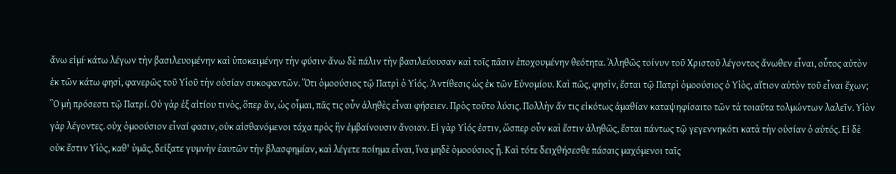ἄνω εἰμί· κάτω λέγων τὴν βασιλευομένην καὶ ὑποκειμένην τὴν φύσιν· ἄνω δὲ πάλιν τὴν βασιλεύουσαν καὶ τοῖς πᾶσιν ἐποχουμένην θεότητα. Ἀληθῶς τοίνυν τοῦ Χριστοῦ λέγοντος ἄνωθεν εἶναι, οὗτος αὐτὸν ἐκ τῶν κάτω φησὶ, φανερῶς τοῦ Υἱοῦ τὴν οὐσίαν συκοφαντῶν. Ὅτι ὁμοούσιος τῷ Πατρὶ ὁ Υἱός. Ἀντίθεσις ὡς ἐκ τῶν Εὐνομίου. Καὶ πῶς, φησὶν, ἔσται τῷ Πατρὶ ὁμοούσιος ὁ Υἱὸς, αἴτιον αὐτὸν τοῦ εἶναι ἔχων; Ὃ μὴ πρόσεστι τῷ Πατρί. Οὐ γὰρ ἐξ αἰτίου τινὸς, ὅπερ ἂν, ὡς οἶμαι, πᾶς τις οὖν ἀληθὲς εἶναι φήσειεν. Πρὸς τοῦτο λύσις. Πολλὴν ἄν τις εἰκότως ἀμαθίαν καταψηφίσαιτο τῶν τὰ τοιαῦτα τολμώντων λαλεῖν. Υἱὸν γὰρ λέγοντες. οὐχ ὁμοούσιον εἶναί φασιν, οὐκ αἰσθανόμενοι τάχα πρὸς ἣν ἐμβαίνουσιν ἄνοιαν. Εἰ γὰρ Υἱός ἐστιν, ὥσπερ οὖν καὶ ἔστιν ἀληθῶς, ἔσται πάντως τῷ γεγεννηκότι κατὰ τὴν οὐσίαν ὁ αὐτός. Εἰ δὲ οὐκ ἔστιν Υἱὸς, καθ' ὑμᾶς, δείξατε γυμνὴν ἑαυτῶν τὴν βλασφημίαν, καὶ λέγετε ποίημα εἶναι, ἵνα μηδὲ ὁμοούσιος ᾖ. Καὶ τότε δειχθήσεσθε πάσαις μαχόμενοι ταῖς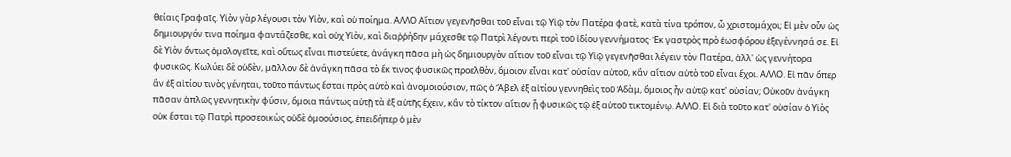θείαις Γραφαῖς. Υἱὸν γὰρ λέγουσι τὸν Υἱὸν, καὶ οὐ ποίημα. ΑΛΛΟ Αἴτιον γεγενῆσθαι τοῦ εἶναι τῷ Υἱῷ τὸν Πατέρα φατὲ, κατὰ τίνα τρόπον, ὦ χριστομάχοι; Εἰ μὲν οὖν ὡς δημιουργόν τινα ποίημα φαντάζεσθε, καὶ οὐχ Υἱὸν, καὶ διαῤῥήδην μάχεσθε τῷ Πατρὶ λέγοντι περὶ τοῦ ἰδίου γεννήματος· Ἐκ γαστρὸς πρὸ ἑωσφόρου ἐξεγέννησά σε. Εἰ δὲ Υἱὸν ὄντως ὁμολογεῖτε, καὶ οὕτως εἶναι πιστεύετε, ἀνάγκη πᾶσα μὴ ὡς δημιουργὸν αἴτιον τοῦ εἶναι τῷ Υἱῷ γεγενῆσθαι λέγειν τὸν Πατέρα, ἀλλ' ὡς γεννήτορα φυσικῶς. Κωλύει δὲ οὐδὲν, μᾶλλον δὲ ἀνάγκη πᾶσα τὸ ἔκ τινος φυσικῶς προελθὸν, ὅμοιον εἶναι κατ' οὐσίαν αὐτοῦ, κἂν αἴτιον αὐτὸ τοῦ εἶναι ἔχοι. ΑΛΛΟ. Εἰ πᾶν ὅπερ ἂν ἐξ αἰτίου τινὸς γένηται, τοῦτο πάντως ἔσται πρὸς αὐτὸ καὶ ἀνομοιούσιον, πῶς ὁ Ἄβελ ἐξ αἰτίου γεννηθεὶς τοῦ Ἀδὰμ, ὅμοιος ἦν αὐτῷ κατ' οὐσίαν; Οὐκοῦν ἀνάγκη πᾶσαν ἁπλῶς γεννητικὴν φύσιν, ὅμοια πάντως αὐτῇ τὰ ἐξ αὐτῆς ἔχειν, κἂν τὸ τίκτον αἴτιον ᾖ φυσικῶς τῷ ἐξ αὐτοῦ τικτομένῳ. ΑΛΛΟ. Εἰ διὰ τοῦτο κατ' οὐσίαν ὁ Υἱὸς οὐκ ἔσται τῷ Πατρὶ προσεοικὼς οὐδὲ ὁμοούσιος, ἐπειδήπερ ὁ μὲν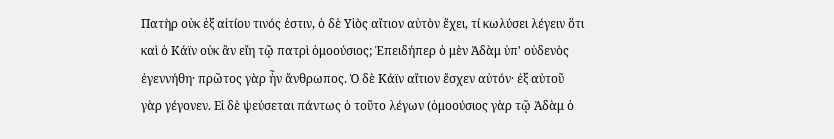Πατὴρ οὐκ ἐξ αἰτίου τινός ἐστιν, ὁ δὲ Υἱὸς αἴτιον αὐτὸν ἔχει, τί κωλύσει λέγειν ὅτι καὶ ὁ Κάϊν οὐκ ἂν εἴη τῷ πατρὶ ὁμοούσιος; Ἐπειδήπερ ὁ μὲν Ἀδὰμ ὑπ' οὐδενὸς ἐγεννήθη· πρῶτος γὰρ ἦν ἄνθρωπος. Ὁ δὲ Κάϊν αἴτιον ἔσχεν αὐτόν· ἐξ αὐτοῦ γὰρ γέγονεν. Εἰ δὲ ψεύσεται πάντως ὁ τοῦτο λέγων (ὁμοούσιος γὰρ τῷ Ἀδὰμ ὁ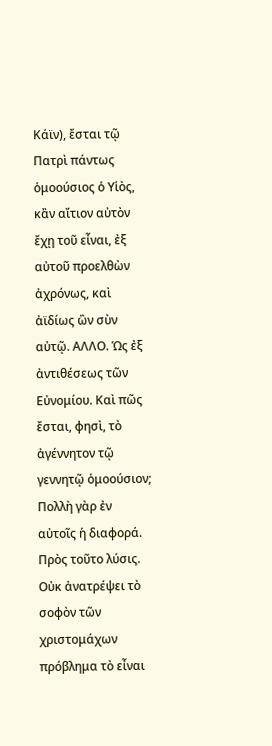Κάϊν), ἔσται τῷ Πατρὶ πάντως ὁμοούσιος ὁ Υἱὸς, κἂν αἴτιον αὐτὸν ἔχῃ τοῦ εἶναι, ἐξ αὐτοῦ προελθὼν ἀχρόνως, καὶ ἀϊδίως ὢν σὺν αὐτῷ. ΑΛΛΟ. Ὡς ἐξ ἀντιθέσεως τῶν Εὐνομίου. Καὶ πῶς ἔσται, φησὶ, τὸ ἀγέννητον τῷ γεννητῷ ὁμοούσιον; Πολλὴ γὰρ ἐν αὐτοῖς ἡ διαφορά. Πρὸς τοῦτο λύσις. Οὐκ ἀνατρέψει τὸ σοφὸν τῶν χριστομάχων πρόβλημα τὸ εἶναι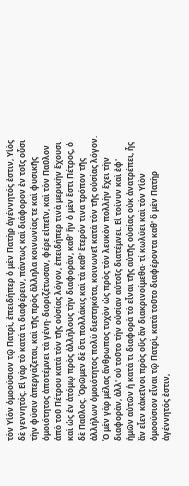τὸν Υἱὸν ὁμοούσιον τῷ Πατρὶ, ἐπειδήπερ ὁ μὲν Πατὴρ ἀγέννητός ἐστιν, Υἱὸς δὲ γεννητός. Εἰ γὰρ τὸ κατά τι διαφέρειν, πάντως καὶ διάφορον ἐν τοῖς οὖσι τὴν φύσιν ἀπεργάζεται, καὶ τῆς πρὸς ἄλληλα κοινωνίας τε καὶ φυσικῆς ὁμοιότητος ἀποτέμνει τὰ γένη· διοριζέτωσαν, φέρε εἰπεῖν, καὶ τὸν Παῦλον ἀπὸ τοῦ Πέτρου κατὰ τὸν τῆς οὐσίας λόγον, ἐπειδήπερ τινὰ μερικὴν ἔχουσι καὶ ὡς ἐν ἀτόμῳ πρὸς ἀλλήλους τὴν διαφορὰν, καθ' ἢν ὁ μὲν ἔστι Πέτρος, ὁ δὲ Παῦλος. Ὁρῶμεν δὲ ὅτι πολλάκις καὶ τὰ καθ' ἕτερόν τινα τρόπον τῆς ἀλλήλων ὁμοιότητος πολὺ διεστηκότα, κοινωνεῖ κατὰ τὸν τῆς οὐσίας λόγον. Ὁ μὲν γὰρ μέλας ἄνθρωπος τυχὸν ὡς πρὸς τὸν λευκὸν πολλὴν ἔχει τὴν διαφορὰν, ἀλλ' οὐ τοῦτο τὴν οὐσίαν αὐτοῖς διατέμνει. Εἰ τοίνυν καὶ ἐφ' ἡμῶν αὐτῶν ἡ κατά τι διαφορὰ τὸ εἶναι τῆς αὐτῆς οὐσίας οὐκ ἀνατρέπει, ἧς ἂν εἶεν κἀκεῖνοι πρὸς οὓς ἂν διακρινοίμεθα· τί κωλύει καὶ τὸν Υἱὸν ὁμοούσιον εἶναι τῷ Πατρὶ, κατὰ τοῦτο διαφέροντα καθ' ὃ μὲν Πατὴρ ἀγέννητός ἐστιν,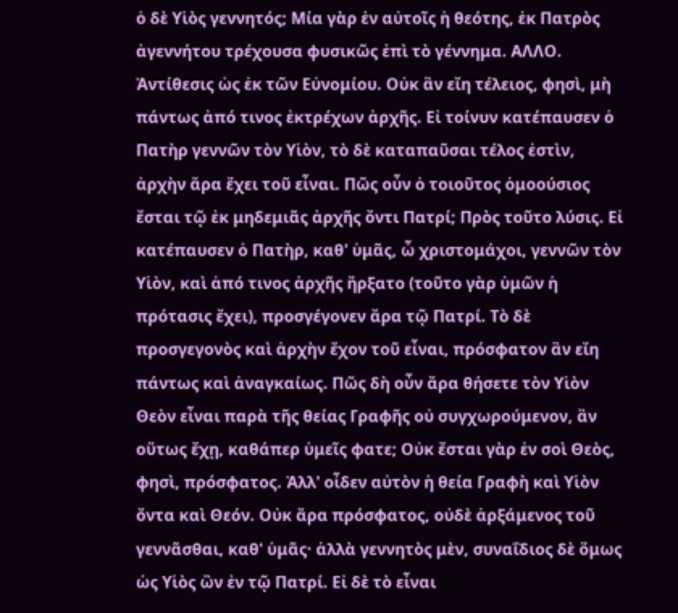ὁ δὲ Υἱὸς γεννητός; Μία γὰρ ἐν αὐτοῖς ἡ θεότης, ἐκ Πατρὸς ἀγεννήτου τρέχουσα φυσικῶς ἐπὶ τὸ γέννημα. ΑΛΛΟ. Ἀντίθεσις ὡς ἐκ τῶν Εὐνομίου. Οὐκ ἂν εἴη τέλειος, φησὶ, μὴ πάντως ἀπό τινος ἐκτρέχων ἀρχῆς. Εἰ τοίνυν κατέπαυσεν ὁ Πατὴρ γεννῶν τὸν Υἱὸν, τὸ δὲ καταπαῦσαι τέλος ἐστὶν, ἀρχὴν ἄρα ἔχει τοῦ εἶναι. Πῶς οὖν ὁ τοιοῦτος ὁμοούσιος ἔσται τῷ ἐκ μηδεμιᾶς ἀρχῆς ὄντι Πατρί; Πρὸς τοῦτο λύσις. Εἰ κατέπαυσεν ὁ Πατὴρ, καθ' ὑμᾶς, ὦ χριστομάχοι, γεννῶν τὸν Υἱὸν, καὶ ἀπό τινος ἀρχῆς ἤρξατο (τοῦτο γὰρ ὑμῶν ἡ πρότασις ἔχει), προσγέγονεν ἄρα τῷ Πατρί. Τὸ δὲ προσγεγονὸς καὶ ἀρχὴν ἔχον τοῦ εἶναι, πρόσφατον ἂν εἴη πάντως καὶ ἀναγκαίως. Πῶς δὴ οὖν ἄρα θήσετε τὸν Υἱὸν Θεὸν εἶναι παρὰ τῆς θείας Γραφῆς οὐ συγχωρούμενον, ἂν οὕτως ἔχῃ, καθάπερ ὑμεῖς φατε; Οὐκ ἔσται γὰρ ἐν σοὶ Θεὸς, φησὶ, πρόσφατος. Ἀλλ' οἶδεν αὐτὸν ἡ θεία Γραφὴ καὶ Υἱὸν ὄντα καὶ Θεόν. Οὐκ ἄρα πρόσφατος, οὐδὲ ἀρξάμενος τοῦ γεννᾶσθαι, καθ' ὑμᾶς· ἀλλὰ γεννητὸς μὲν, συναΐδιος δὲ ὅμως ὡς Υἱὸς ὢν ἐν τῷ Πατρί. Εἰ δὲ τὸ εἶναι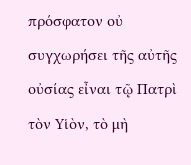πρόσφατον οὐ συγχωρήσει τῆς αὐτῆς οὐσίας εἶναι τῷ Πατρὶ τὸν Υἱὸν, τὸ μὴ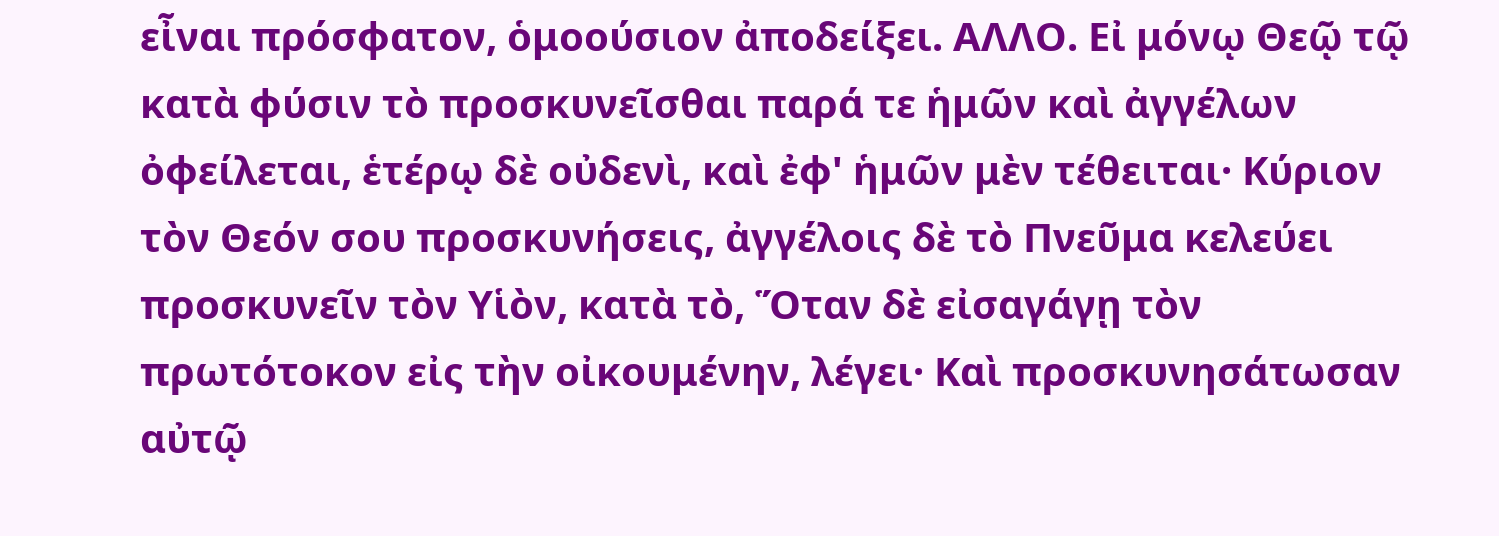εἶναι πρόσφατον, ὁμοούσιον ἀποδείξει. ΑΛΛΟ. Εἰ μόνῳ Θεῷ τῷ κατὰ φύσιν τὸ προσκυνεῖσθαι παρά τε ἡμῶν καὶ ἀγγέλων ὀφείλεται, ἑτέρῳ δὲ οὐδενὶ, καὶ ἐφ' ἡμῶν μὲν τέθειται· Κύριον τὸν Θεόν σου προσκυνήσεις, ἀγγέλοις δὲ τὸ Πνεῦμα κελεύει προσκυνεῖν τὸν Υἱὸν, κατὰ τὸ, Ὅταν δὲ εἰσαγάγῃ τὸν πρωτότοκον εἰς τὴν οἰκουμένην, λέγει· Καὶ προσκυνησάτωσαν αὐτῷ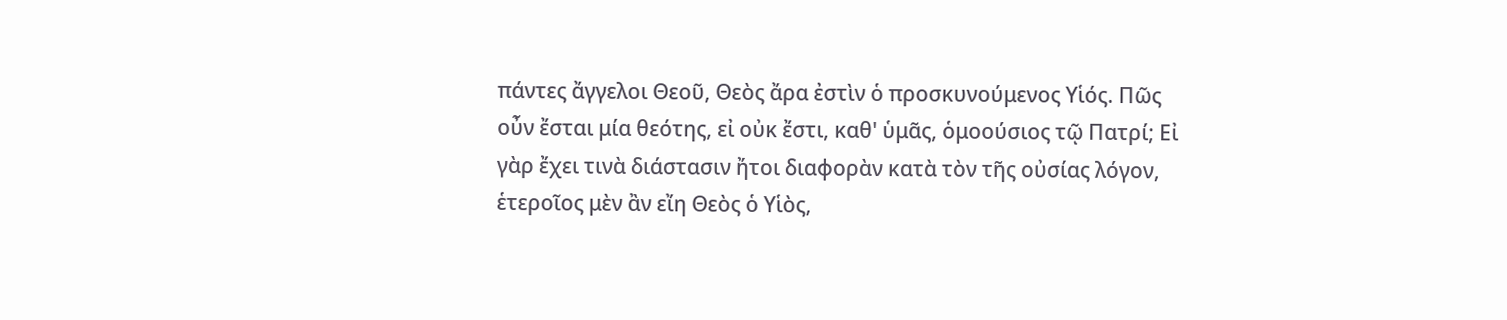πάντες ἄγγελοι Θεοῦ, Θεὸς ἄρα ἐστὶν ὁ προσκυνούμενος Υἱός. Πῶς οὖν ἔσται μία θεότης, εἰ οὐκ ἔστι, καθ' ὑμᾶς, ὁμοούσιος τῷ Πατρί; Εἰ γὰρ ἔχει τινὰ διάστασιν ἤτοι διαφορὰν κατὰ τὸν τῆς οὐσίας λόγον, ἑτεροῖος μὲν ἂν εἴη Θεὸς ὁ Υἱὸς,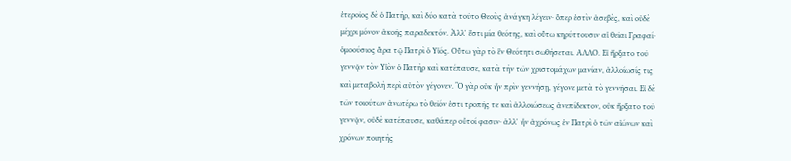ἑτεροῖος δὲ ὁ Πατὴρ, καὶ δύο κατὰ τοῦτο Θεοὺς ἀνάγκη λέγειν· ὅπερ ἐστὶν ἀσεβὲς, καὶ οὐδὲ μέχρι μόνον ἀκοῆς παραδεκτόν. Ἀλλ' ἔστι μία θεότης, καὶ οὕτω κηρύττουσιν αἱ θεῖαι Γραφαί· ὁμοούσιος ἄρα τῷ Πατρὶ ὁ Υἱός. Οὕτω γὰρ τὸ ἓν Θεότητι σωθήσεται. ΑΛΛΟ. Εἰ ἤρξατο τοῦ γεννᾷν τὸν Υἱὸν ὁ Πατὴρ καὶ κατέπαυσε, κατὰ τὴν τῶν χριστομάχων μανίαν, ἀλλοίωσίς τις καὶ μεταβολὴ περὶ αὐτὸν γέγονεν. Ὃ γὰρ οὐκ ἦν πρὶν γεννήσῃ, γέγονε μετὰ τὸ γεννῆσαι. Εἰ δὲ τῶν τοιούτων ἀνωτέρω τὸ θεῖόν ἐστι τροπῆς τε καὶ ἀλλοιώσεως ἀνεπίδεκτον, οὐκ ἤρξατο τοῦ γεννᾷν, οὐδὲ κατέπαυσε, καθάπερ οὗτοί φασιν· ἀλλ' ἦν ἀχρόνως ἐν Πατρὶ ὁ τῶν αἰώνων καὶ χρόνων ποιητὴς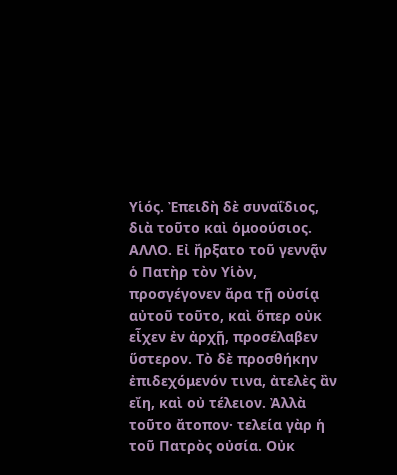Υἱός. Ἐπειδὴ δὲ συναΐδιος, διὰ τοῦτο καὶ ὁμοούσιος. ΑΛΛΟ. Εἰ ἤρξατο τοῦ γεννᾷν ὁ Πατὴρ τὸν Υἱὸν, προσγέγονεν ἄρα τῇ οὐσίᾳ αὐτοῦ τοῦτο, καὶ ὅπερ οὐκ εἶχεν ἐν ἀρχῇ, προσέλαβεν ὕστερον. Τὸ δὲ προσθήκην ἐπιδεχόμενόν τινα, ἀτελὲς ἂν εἴη, καὶ οὐ τέλειον. Ἀλλὰ τοῦτο ἄτοπον· τελεία γὰρ ἡ τοῦ Πατρὸς οὐσία. Οὐκ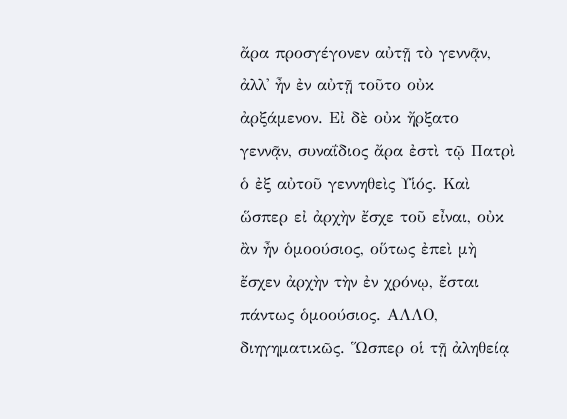ἄρα προσγέγονεν αὐτῇ τὸ γεννᾷν, ἀλλ' ἦν ἐν αὐτῇ τοῦτο οὐκ ἀρξάμενον. Εἰ δὲ οὐκ ἤρξατο γεννᾷν, συναΐδιος ἄρα ἐστὶ τῷ Πατρὶ ὁ ἐξ αὐτοῦ γεννηθεὶς Υἱός. Καὶ ὥσπερ εἰ ἀρχὴν ἔσχε τοῦ εἶναι, οὐκ ἂν ἦν ὁμοούσιος, οὕτως ἐπεὶ μὴ ἔσχεν ἀρχὴν τὴν ἐν χρόνῳ, ἔσται πάντως ὁμοούσιος. ΑΛΛΟ, διηγηματικῶς. Ὥσπερ οἱ τῇ ἀληθείᾳ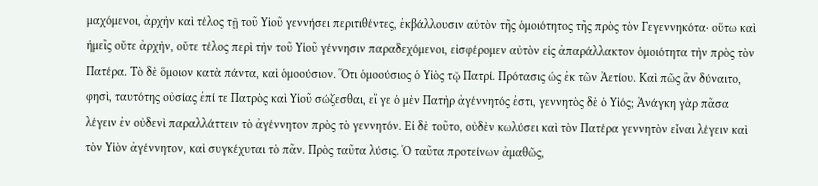μαχόμενοι, ἀρχὴν καὶ τέλος τῇ τοῦ Υἱοῦ γεννήσει περιτιθέντες, ἐκβάλλουσιν αὐτὸν τῆς ὁμοιότητος τῆς πρὸς τὸν Γεγεννηκότα· οὕτω καὶ ἡμεῖς οὔτε ἀρχὴν, οὔτε τέλος περὶ τὴν τοῦ Υἱοῦ γέννησιν παραδεχόμενοι, εἰσφέρομεν αὐτὸν εἰς ἀπαράλλακτον ὁμοιότητα τὴν πρὸς τὸν Πατέρα. Τὸ δὲ ὅμοιον κατὰ πάντα, καὶ ὁμοούσιον. Ὅτι ὁμοούσιος ὁ Υἱὸς τῷ Πατρί. Πρότασις ὡς ἐκ τῶν Ἀετίου. Καὶ πῶς ἂν δύναιτο, φησὶ, ταυτότης οὐσίας ἐπί τε Πατρὸς καὶ Υἱοῦ σώζεσθαι, εἴ γε ὁ μὲν Πατὴρ ἀγέννητός ἐστι, γεννητὸς δὲ ὁ Υἱός; Ἀνάγκη γὰρ πᾶσα λέγειν ἐν οὐδενὶ παραλλάττειν τὸ ἀγέννητον πρὸς τὸ γεννητόν. Εἰ δὲ τοῦτο, οὐδὲν κωλύσει καὶ τὸν Πατέρα γεννητὸν εἶναι λέγειν καὶ τὸν Υἱὸν ἀγέννητον, καὶ συγκέχυται τὸ πᾶν. Πρὸς ταῦτα λύσις. Ὁ ταῦτα προτείνων ἀμαθῶς,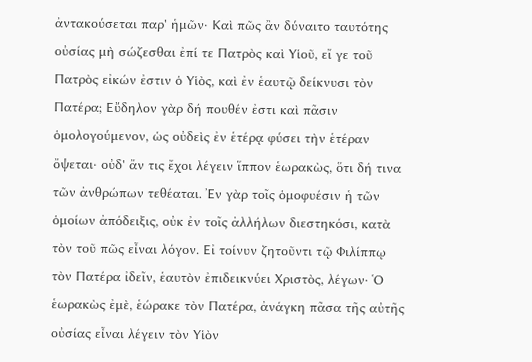ἀντακούσεται παρ' ἡμῶν· Καὶ πῶς ἂν δύναιτο ταυτότης οὐσίας μὴ σώζεσθαι ἐπί τε Πατρὸς καὶ Υἱοῦ, εἴ γε τοῦ Πατρὸς εἰκών ἐστιν ὁ Υἱὸς, καὶ ἐν ἑαυτῷ δείκνυσι τὸν Πατέρα; Εὔδηλον γὰρ δή πουθέν ἐστι καὶ πᾶσιν ὁμολογούμενον, ὡς οὐδεὶς ἐν ἑτέρᾳ φύσει τὴν ἑτέραν ὄψεται· οὐδ' ἄν τις ἔχοι λέγειν ἵππον ἑωρακὼς, ὅτι δή τινα τῶν ἀνθρώπων τεθέαται. Ἐν γὰρ τοῖς ὁμοφυέσιν ἡ τῶν ὁμοίων ἀπόδειξις, οὐκ ἐν τοῖς ἀλλήλων διεστηκόσι, κατὰ τὸν τοῦ πῶς εἶναι λόγον. Εἰ τοίνυν ζητοῦντι τῷ Φιλίππῳ τὸν Πατέρα ἰδεῖν, ἑαυτὸν ἐπιδεικνύει Χριστὸς, λέγων· Ὁ ἑωρακὼς ἐμὲ, ἑώρακε τὸν Πατέρα, ἀνάγκη πᾶσα τῆς αὐτῆς οὐσίας εἶναι λέγειν τὸν Υἱὸν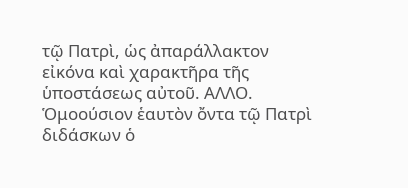τῷ Πατρὶ, ὡς ἀπαράλλακτον εἰκόνα καὶ χαρακτῆρα τῆς ὑποστάσεως αὐτοῦ. ΑΛΛΟ. Ὁμοούσιον ἑαυτὸν ὄντα τῷ Πατρὶ διδάσκων ὁ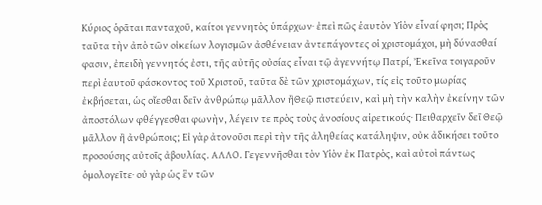Κύριος ὁρᾶται πανταχοῦ, καίτοι γεννητὸς ὑπάρχων· ἐπεὶ πῶς ἑαυτὸν Υἱὸν εἶναί φησι; Πρὸς ταῦτα τὴν ἀπὸ τῶν οἰκείων λογισμῶν ἀσθένειαν ἀντεπάγοντες οἱ χριστομάχοι, μὴ δύνασθαί φασιν, ἐπειδὴ γεννητός ἐστι, τῆς αὐτῆς οὐσίας εἶναι τῷ ἀγεννήτῳ Πατρί, Ἐκεῖνα τοιγαροῦν περὶ ἑαυτοῦ φάσκοντος τοῦ Χριστοῦ, ταῦτα δὲ τῶν χριστομάχων, τίς εἰς τοῦτο μωρίας ἐκβήσεται, ὡς οἴεσθαι δεῖν ἀνθρώπῳ μᾶλλον ἢΘεῷ πιστεύειν, καὶ μὴ τὴν καλὴν ἐκείνην τῶν ἀποστόλων φθέγγεσθαι φωνὴν, λέγειν τε πρὸς τοὺς ἀνοσίους αἱρετικούς· Πειθαρχεῖν δεῖ Θεῷ μᾶλλον ἢ ἀνθρώποις; Εἰ γὰρ ἀτονοῦσι περὶ τὴν τῆς ἀληθείας κατάληψιν, οὐκ ἀδικήσει τοῦτο προσούσης αὐτοῖς ἀβουλίας. ΑΛΛΟ. Γεγεννῆσθαι τὸν Υἱὸν ἐκ Πατρὸς, καὶ αὐτοὶ πάντως ὁμολογεῖτε· οὐ γὰρ ὡς ἓν τῶν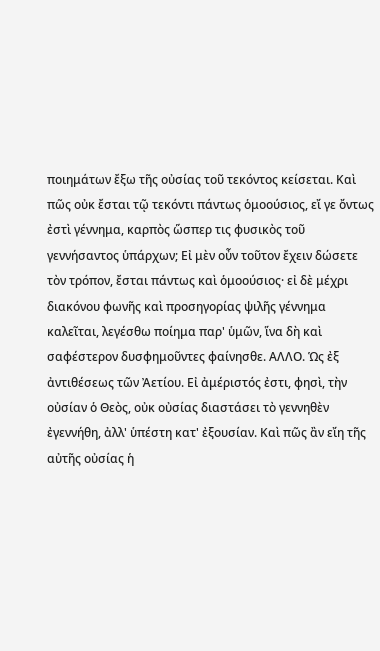ποιημάτων ἔξω τῆς οὐσίας τοῦ τεκόντος κείσεται. Καὶ πῶς οὐκ ἔσται τῷ τεκόντι πάντως ὁμοούσιος, εἴ γε ὄντως ἐστὶ γέννημα, καρπὸς ὥσπερ τις φυσικὸς τοῦ γεννήσαντος ὑπάρχων; Εἰ μὲν οὖν τοῦτον ἔχειν δώσετε τὸν τρόπον, ἔσται πάντως καὶ ὁμοούσιος· εἰ δὲ μέχρι διακόνου φωνῆς καὶ προσηγορίας ψιλῆς γέννημα καλεῖται, λεγέσθω ποίημα παρ' ὑμῶν, ἵνα δὴ καὶ σαφέστερον δυσφημοῦντες φαίνησθε. ΑΛΛΟ. Ὡς ἐξ ἀντιθέσεως τῶν Ἀετίου. Εἰ ἀμέριστός ἐστι, φησὶ, τὴν οὐσίαν ὁ Θεὸς, οὐκ οὐσίας διαστάσει τὸ γεννηθὲν ἐγεννήθη, ἀλλ' ὑπέστη κατ' ἐξουσίαν. Καὶ πῶς ἂν εἴη τῆς αὐτῆς οὐσίας ἡ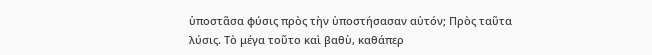ὑποστᾶσα φύσις πρὸς τὴν ὑποστήσασαν αὐτόν; Πρὸς ταῦτα λύσις. Τὸ μέγα τοῦτο καὶ βαθὺ, καθάπερ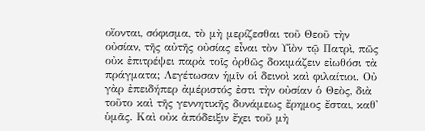οἴονται, σόφισμα, τὸ μὴ μερίζεσθαι τοῦ Θεοῦ τὴν οὐσίαν, τῆς αὐτῆς οὐσίας εἶναι τὸν Υἱὸν τῷ Πατρὶ, πῶς οὐκ ἐπιτρέψει παρὰ τοῖς ὀρθῶς δοκιμάζειν εἰωθόσι τὰ πράγματα; Λεγέτωσαν ἡμῖν οἱ δεινοὶ καὶ φιλαίτιοι. Οὐ γὰρ ἐπειδήπερ ἀμέριστός ἐστι τὴν οὐσίαν ὁ Θεὸς, διὰ τοῦτο καὶ τῆς γεννητικῆς δυνάμεως ἔρημος ἔσται, καθ' ὑμᾶς. Καὶ οὐκ ἀπόδειξιν ἔχει τοῦ μὴ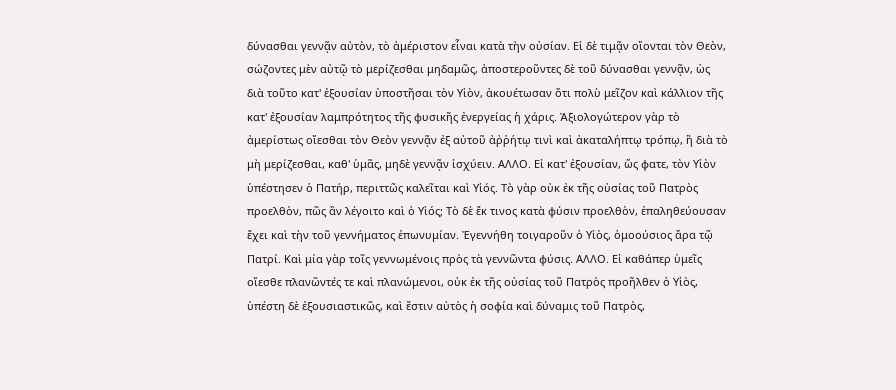δύνασθαι γεννᾷν αὐτὸν, τὸ ἀμέριστον εἶναι κατὰ τὴν οὐσίαν. Εἰ δὲ τιμᾷν οἴονται τὸν Θεὸν, σώζοντες μὲν αὐτῷ τὸ μερίζεσθαι μηδαμῶς, ἀποστεροῦντες δὲ τοῦ δύνασθαι γεννᾷν, ὡς διὰ τοῦτο κατ' ἐξουσίαν ὑποστῆσαι τὸν Υἱὸν, ἀκουέτωσαν ὅτι πολὺ μεῖζον καὶ κάλλιον τῆς κατ' ἐξουσίαν λαμπρότητος τῆς φυσικῆς ἐνεργείας ἡ χάρις. Ἀξιολογώτερον γὰρ τὸ ἀμερίστως οἴεσθαι τὸν Θεὸν γεννᾷν ἐξ αὐτοῦ ἀῤῥήτῳ τινὶ καὶ ἀκαταλήπτῳ τρόπῳ, ἢ διὰ τὸ μὴ μερίζεσθαι, καθ' ὑμᾶς, μηδὲ γεννᾷν ἰσχύειν. ΑΛΛΟ. Εἰ κατ' ἐξουσίαν, ὥς φατε, τὸν Υἱὸν ὑπέστησεν ὁ Πατήρ, περιττῶς καλεῖται καὶ Υἱός. Τὸ γὰρ οὐκ ἐκ τῆς οὐσίας τοῦ Πατρὸς προελθὸν, πῶς ἂν λέγοιτο καὶ ὁ Υἱός; Τὸ δὲ ἔκ τινος κατὰ φύσιν προελθὸν, ἐπαληθεύουσαν ἔχει καὶ τὴν τοῦ γεννήματος ἐπωνυμίαν. Ἐγεννήθη τοιγαροῦν ὁ Υἱὸς, ὁμοούσιος ἄρα τῷ Πατρί. Καὶ μία γὰρ τοῖς γεννωμένοις πρὸς τὰ γεννῶντα φύσις. ΑΛΛΟ. Εἰ καθάπερ ὑμεῖς οἴεσθε πλανῶντές τε καὶ πλανώμενοι, οὐκ ἐκ τῆς οὐσίας τοῦ Πατρὸς προῆλθεν ὁ Υἱὸς, ὑπέστη δὲ ἐξουσιαστικῶς, καὶ ἔστιν αὐτὸς ἡ σοφία καὶ δύναμις τοῦ Πατρὸς,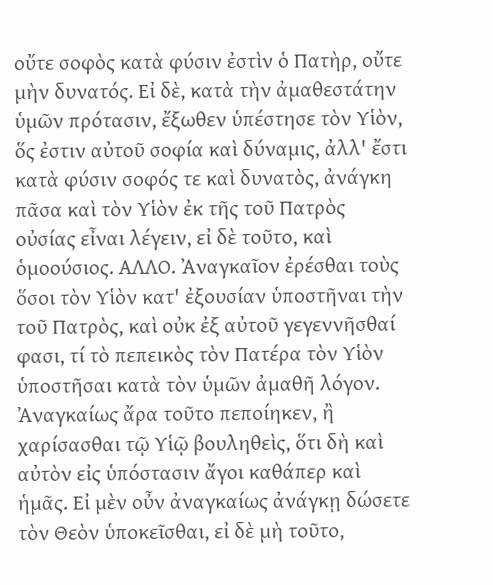οὔτε σοφὸς κατὰ φύσιν ἐστὶν ὁ Πατὴρ, οὔτε μὴν δυνατός. Εἰ δὲ, κατὰ τὴν ἀμαθεστάτην ὑμῶν πρότασιν, ἔξωθεν ὑπέστησε τὸν Υἱὸν, ὅς ἐστιν αὐτοῦ σοφία καὶ δύναμις, ἀλλ' ἔστι κατὰ φύσιν σοφός τε καὶ δυνατὸς, ἀνάγκη πᾶσα καὶ τὸν Υἱὸν ἐκ τῆς τοῦ Πατρὸς οὐσίας εἶναι λέγειν, εἰ δὲ τοῦτο, καὶ ὁμοούσιος. ΑΛΛΟ. Ἀναγκαῖον ἐρέσθαι τοὺς ὅσοι τὸν Υἱὸν κατ' ἐξουσίαν ὑποστῆναι τὴν τοῦ Πατρὸς, καὶ οὐκ ἐξ αὐτοῦ γεγεννῆσθαί φασι, τί τὸ πεπεικὸς τὸν Πατέρα τὸν Υἱὸν ὑποστῆσαι κατὰ τὸν ὑμῶν ἀμαθῆ λόγον. Ἀναγκαίως ἄρα τοῦτο πεποίηκεν, ἢ χαρίσασθαι τῷ Υἱῷ βουληθεὶς, ὅτι δὴ καὶ αὐτὸν εἰς ὑπόστασιν ἄγοι καθάπερ καὶ ἡμᾶς. Εἰ μὲν οὖν ἀναγκαίως ἀνάγκῃ δώσετε τὸν Θεὸν ὑποκεῖσθαι, εἰ δὲ μὴ τοῦτο,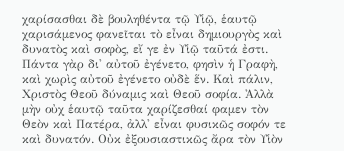χαρίσασθαι δὲ βουληθέντα τῷ Υἱῷ, ἑαυτῷ χαρισάμενος φανεῖται τὸ εἶναι δημιουργὸς καὶ δυνατὸς καὶ σοφὸς, εἴ γε ἐν Υἱῷ ταῦτά ἐστι. Πάντα γὰρ δι' αὐτοῦ ἐγένετο, φησὶν ἡ Γραφὴ, καὶ χωρὶς αὐτοῦ ἐγένετο οὐδὲ ἕν. Καὶ πάλιν, Χριστὸς Θεοῦ δύναμις καὶ Θεοῦ σοφία. Ἀλλὰ μὴν οὐχ ἑαυτῷ ταῦτα χαρίζεσθαί φαμεν τὸν Θεὸν καὶ Πατέρα, ἀλλ' εἶναι φυσικῶς σοφόν τε καὶ δυνατόν. Οὐκ ἐξουσιαστικῶς ἄρα τὸν Υἱὸν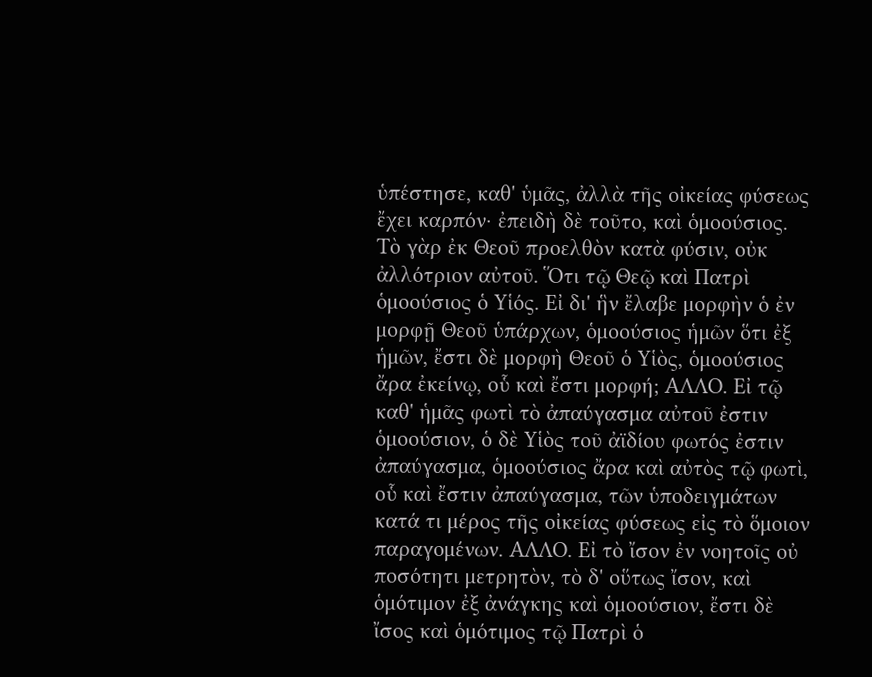ὑπέστησε, καθ' ὑμᾶς, ἀλλὰ τῆς οἰκείας φύσεως ἔχει καρπόν· ἐπειδὴ δὲ τοῦτο, καὶ ὁμοούσιος. Τὸ γὰρ ἐκ Θεοῦ προελθὸν κατὰ φύσιν, οὐκ ἀλλότριον αὐτοῦ. Ὅτι τῷ Θεῷ καὶ Πατρὶ ὁμοούσιος ὁ Υἱός. Εἰ δι' ἣν ἔλαβε μορφὴν ὁ ἐν μορφῇ Θεοῦ ὑπάρχων, ὁμοούσιος ἡμῶν ὅτι ἐξ ἡμῶν, ἔστι δὲ μορφὴ Θεοῦ ὁ Υἱὸς, ὁμοούσιος ἄρα ἐκείνῳ, οὗ καὶ ἔστι μορφή; ΑΛΛΟ. Εἰ τῷ καθ' ἡμᾶς φωτὶ τὸ ἀπαύγασμα αὐτοῦ ἐστιν ὁμοούσιον, ὁ δὲ Υἱὸς τοῦ ἀϊδίου φωτός ἐστιν ἀπαύγασμα, ὁμοούσιος ἄρα καὶ αὐτὸς τῷ φωτὶ, οὗ καὶ ἔστιν ἀπαύγασμα, τῶν ὑποδειγμάτων κατά τι μέρος τῆς οἰκείας φύσεως εἰς τὸ ὅμοιον παραγομένων. ΑΛΛΟ. Εἰ τὸ ἴσον ἐν νοητοῖς οὐ ποσότητι μετρητὸν, τὸ δ' οὕτως ἴσον, καὶ ὁμότιμον ἐξ ἀνάγκης καὶ ὁμοούσιον, ἔστι δὲ ἴσος καὶ ὁμότιμος τῷ Πατρὶ ὁ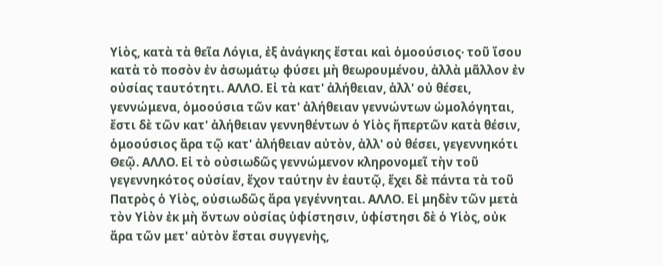Υἱὸς, κατὰ τὰ θεῖα Λόγια, ἐξ ἀνάγκης ἔσται καὶ ὁμοούσιος· τοῦ ἴσου κατὰ τὸ ποσὸν ἐν ἀσωμάτῳ φύσει μὴ θεωρουμένου, ἀλλὰ μᾶλλον ἐν οὐσίας ταυτότητι. ΑΛΛΟ. Εἰ τὰ κατ' ἀλήθειαν, ἀλλ' οὐ θέσει, γεννώμενα, ὁμοούσια τῶν κατ' ἀλήθειαν γεννώντων ὡμολόγηται, ἔστι δὲ τῶν κατ' ἀλήθειαν γεννηθέντων ὁ Υἱὸς ἤπερτῶν κατὰ θέσιν, ὁμοούσιος ἄρα τῷ κατ' ἀλήθειαν αὐτὸν, ἀλλ' οὐ θέσει, γεγεννηκότι Θεῷ. ΑΛΛΟ. Εἰ τὸ οὐσιωδῶς γεννώμενον κληρονομεῖ τὴν τοῦ γεγεννηκότος οὐσίαν, ἔχον ταύτην ἐν ἑαυτῷ, ἔχει δὲ πάντα τὰ τοῦ Πατρὸς ὁ Υἱὸς, οὐσιωδῶς ἄρα γεγέννηται. ΑΛΛΟ. Εἰ μηδὲν τῶν μετὰ τὸν Υἱὸν ἐκ μὴ ὄντων οὐσίας ὑφίστησιν, ὑφίστησι δὲ ὁ Υἱὸς, οὐκ ἄρα τῶν μετ' αὐτὸν ἔσται συγγενὴς,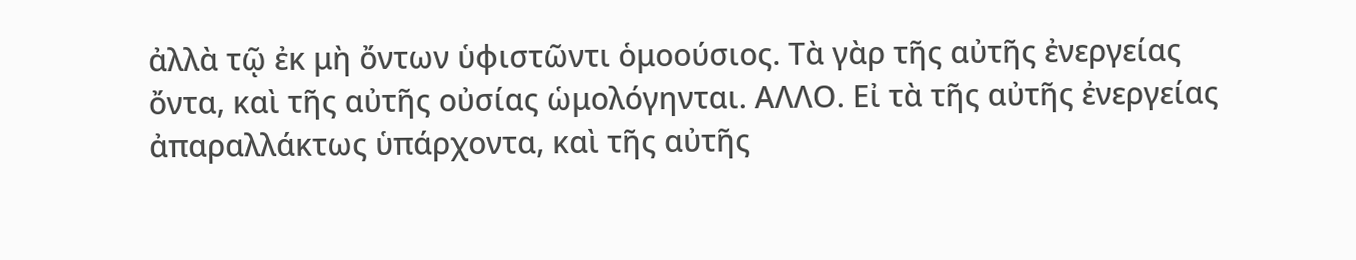ἀλλὰ τῷ ἐκ μὴ ὄντων ὑφιστῶντι ὁμοούσιος. Τὰ γὰρ τῆς αὐτῆς ἐνεργείας ὄντα, καὶ τῆς αὐτῆς οὐσίας ὡμολόγηνται. ΑΛΛΟ. Εἰ τὰ τῆς αὐτῆς ἐνεργείας ἀπαραλλάκτως ὑπάρχοντα, καὶ τῆς αὐτῆς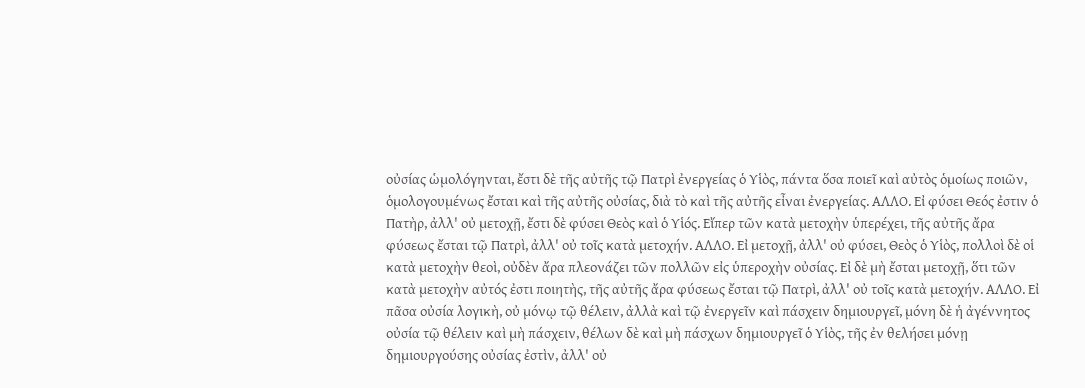οὐσίας ὡμολόγηνται, ἔστι δὲ τῆς αὐτῆς τῷ Πατρὶ ἐνεργείας ὁ Υἱὸς, πάντα ὅσα ποιεῖ καὶ αὐτὸς ὁμοίως ποιῶν, ὁμολογουμένως ἔσται καὶ τῆς αὐτῆς οὐσίας, διὰ τὸ καὶ τῆς αὐτῆς εἶναι ἐνεργείας. ΑΛΛΟ. Εἰ φύσει Θεός ἐστιν ὁ Πατὴρ, ἀλλ' οὐ μετοχῇ, ἔστι δὲ φύσει Θεὸς καὶ ὁ Υἱός. Εἴπερ τῶν κατὰ μετοχὴν ὑπερέχει, τῆς αὐτῆς ἄρα φύσεως ἔσται τῷ Πατρὶ, ἀλλ' οὐ τοῖς κατὰ μετοχήν. ΑΛΛΟ. Εἰ μετοχῇ, ἀλλ' οὐ φύσει, Θεὸς ὁ Υἱὸς, πολλοὶ δὲ οἱ κατὰ μετοχὴν θεοὶ, οὐδὲν ἄρα πλεονάζει τῶν πολλῶν εἰς ὑπεροχὴν οὐσίας. Εἰ δὲ μὴ ἔσται μετοχῇ, ὅτι τῶν κατὰ μετοχὴν αὐτός ἐστι ποιητὴς, τῆς αὐτῆς ἄρα φύσεως ἔσται τῷ Πατρὶ, ἀλλ' οὐ τοῖς κατὰ μετοχήν. ΑΛΛΟ. Εἰ πᾶσα οὐσία λογικὴ, οὐ μόνῳ τῷ θέλειν, ἀλλὰ καὶ τῷ ἐνεργεῖν καὶ πάσχειν δημιουργεῖ, μόνη δὲ ἡ ἀγέννητος οὐσία τῷ θέλειν καὶ μὴ πάσχειν, θέλων δὲ καὶ μὴ πάσχων δημιουργεῖ ὁ Υἱὸς, τῆς ἐν θελήσει μόνῃ δημιουργούσης οὐσίας ἐστὶν, ἀλλ' οὐ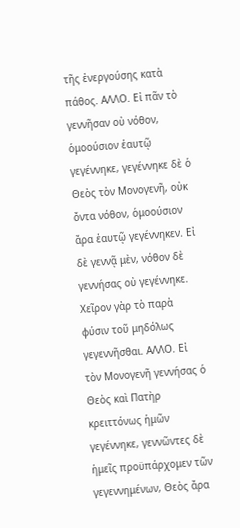τῆς ἐνεργούσης κατὰ πάθος. ΑΛΛΟ. Εἰ πᾶν τὸ γεννῆσαν οὐ νόθον, ὁμοούσιον ἑαυτῷ γεγέννηκε, γεγέννηκε δὲ ὁ Θεὸς τὸν Μονογενῆ, οὐκ ὄντα νόθον, ὁμοούσιον ἄρα ἑαυτῷ γεγέννηκεν. Εἰ δὲ γεννᾷ μὲν, νόθον δὲ γεννήσας οὐ γεγέννηκε. Χεῖρον γὰρ τὸ παρὰ φύσιν τοῦ μηδόλως γεγεννῆσθαι. ΑΛΛΟ. Εἰ τὸν Μονογενῆ γεννήσας ὁ Θεὸς καὶ Πατὴρ κρειττόνως ἡμῶν γεγέννηκε, γεννῶντες δὲ ἡμεῖς προϋπάρχομεν τῶν γεγεννημένων, Θεὸς ἄρα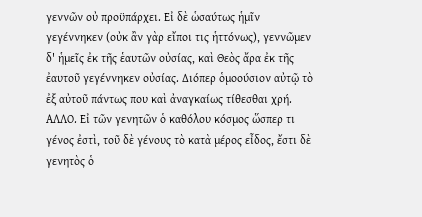γεννῶν οὐ προϋπάρχει. Εἰ δὲ ὡσαύτως ἡμῖν γεγέννηκεν (οὐκ ἂν γὰρ εἴποι τις ἡττόνως), γεννῶμεν δ' ἡμεῖς ἐκ τῆς ἑαυτῶν οὐσίας, καὶ Θεὸς ἄρα ἐκ τῆς ἐαυτοῦ γεγέννηκεν οὐσίας. Διόπερ ὁμοούσιον αὐτῷ τὸ ἐξ αὐτοῦ πάντως που καὶ ἀναγκαίως τίθεσθαι χρή. ΑΛΛΟ. Εἰ τῶν γενητῶν ὁ καθόλου κόσμος ὥσπερ τι γένος ἐστὶ, τοῦ δὲ γένους τὸ κατὰ μέρος εἶδος, ἔστι δὲ γενητὸς ὁ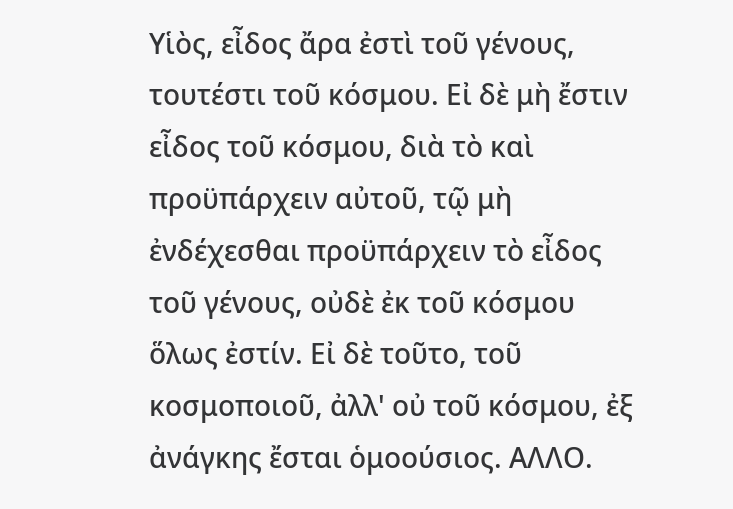Υἱὸς, εἶδος ἄρα ἐστὶ τοῦ γένους, τουτέστι τοῦ κόσμου. Εἰ δὲ μὴ ἔστιν εἶδος τοῦ κόσμου, διὰ τὸ καὶ προϋπάρχειν αὐτοῦ, τῷ μὴ ἐνδέχεσθαι προϋπάρχειν τὸ εἶδος τοῦ γένους, οὐδὲ ἐκ τοῦ κόσμου ὅλως ἐστίν. Εἰ δὲ τοῦτο, τοῦ κοσμοποιοῦ, ἀλλ' οὐ τοῦ κόσμου, ἐξ ἀνάγκης ἔσται ὁμοούσιος. ΑΛΛΟ.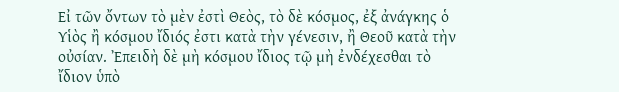Εἰ τῶν ὄντων τὸ μὲν ἐστὶ Θεὸς, τὸ δὲ κόσμος, ἐξ ἀνάγκης ὁ Υἱὸς ἢ κόσμου ἴδιός ἐστι κατὰ τὴν γένεσιν, ἢ Θεοῦ κατὰ τὴν οὐσίαν. Ἐπειδὴ δὲ μὴ κόσμου ἴδιος τῷ μὴ ἐνδέχεσθαι τὸ ἴδιον ὑπὸ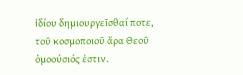ἰδίου δημιουργεῖσθαί ποτε, τοῦ κοσμοποιοῦ ἄρα Θεοῦ ὁμοούσιός ἐστιν.